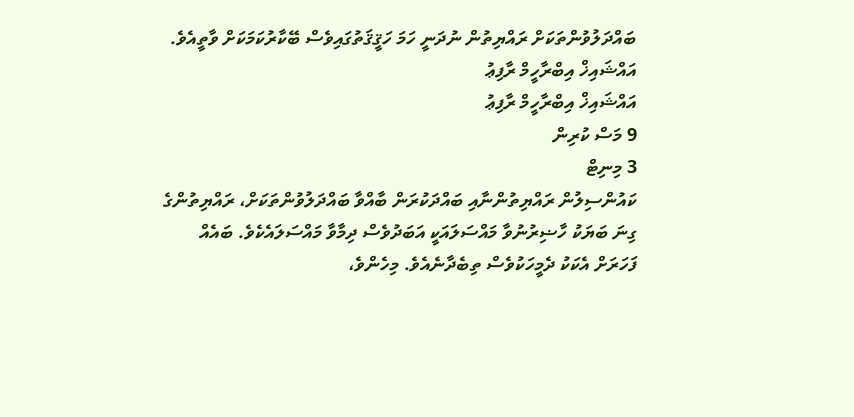ބައްދަލުވުންތަކަށް ރައްޔިތުން ނުދަނީ ހަމަ ހަޤީޤަތުގައިވެސް ބޭކާރުކަމަކަށް ވާތީއެވެ.
އައްޝައިޚް އިބްރާހީމް ރާފިޢު
އައްޝައިޚް އިބްރާހީމް ރާފިޢު
9 މަސް ކުރިން
3 މިނިޓް
ކައުންސިލުން ރައްޔިތުންނާއި ބައްދަކުރަން ބާއްވާ ބައްދަލުވުންތަކަށް، ރައްޔިތުންގެ ގިނަ ބަޔަކު ހާޟިރުނުވާ މައްސަލައަކީ އަބަދުވެސް ދިމާވާ މައްސަލައެކެވެ. ބައެއް ފަހަރަށް އެކަކު ދެމީހަކުވެސް ތިބެދާނެއެވެ. މިހެންވެ،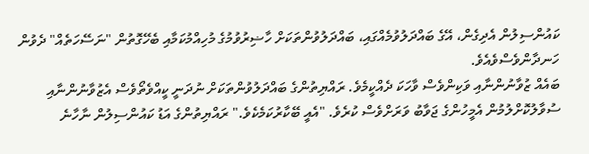ކައުންސިލުން އެދިގެން، އޭގެ ބައްދަލުވުމެއްގައި، ބައްދަލުވުންތަކަށް ހާޟިރުވުމުގެ މުހިއްމުކަމާއި ބެހޭގޮތުން "ނަސޭހަތެއް" ދެވުން ހަނދާންވެސްވެއެވެ.
ބައެއް ޒުވާނުންނާއި ވަކިންވެސް ވާހަކަ ދެއްކީމެވެ. ރައްޔިތުންގެ ބައްދަލުވުންތަކަށް ނުދަނީ ކީއްވެތޯވެސް އެޒުވާނުންނާއި ސުވާލުކޮށްލުމުން އެމީހުންގެ ޖަވާބު ވަރަށްވެސް ކުރެވެ. "އެއީ ބޭކާރުކަމެކެވެ." ރައްޔިތުންގެ އަޑު ކައުންސިލުން ނާހާނެ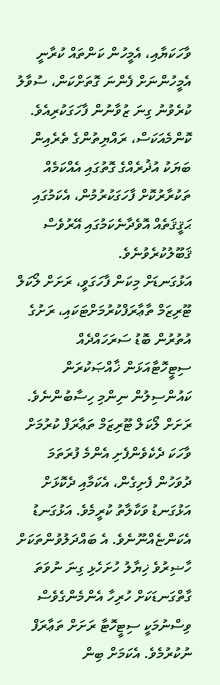ވާހަކަޔާއި، އެމީހުން ކަންތައް ކުރާނީ އެމީހުންނަށް ފެންނަ ގޮތަށްކަން، ސުވާލު ކުރެވުނު ގިނަ ޒުވާނުން ފާހަގަކުރިއެވެ.
ކޮންމެއަކަސް، ރައްޔިތުންގެ ތެރެއިން ބަޔަކު އުޛުރެއްގެ ގޮތުގައި އެއްކަމެއް ތަކުރާރުކޮށް ފާހަގަކުރުމުން، އެކަމުގައި ޙަޤީޤަތެއް އޮވެދާނެކަމުގައި އޭރުވެސް ޤަބޫލުކުރެވުނެވެ.
އަޅުގަނޑަށް މިކަން ފާހަގަވީ، ރަށަށް ލޯކަލް ޓޫރިޒަމް ތާޢާރަފްކުރުމަށްޓަކައި، ރަށުގެ އުތުރުން ބޮޑު ސަރަހައްދެއް ސިޓީހޮޓާއަޅަން ޚާއްޞަކުރަން ކައުންސިލުން ނިންމި ހިސާބުންނެވެ. ރަށަށް ލޯކަލް ޓޫރިޒަމް ތަޢާރަފް ކުރުމަށް ވާހަކަ ދެކެވެންފެށި އެންމެ ފުރަތަމަ ދުވަހުން ފެށިގެން، އެކަމާއި ދެކޮޅަށް އަޅުގަނޑު ވަކާލާތު ކުރީމެވެ. އަޅުގަނޑު އެކަންޏެއްނޫނެވެ. އެ ބައްދަލުވުންތަކަށް ހާޟިރުވެ ޚިޔާލު ހުށަހެޅި ގިނަ ނުވަތަ ގާތްގަނޑަކަށް ހުރިހާ އެންމެންގެވެސް ވިސްނުމަކީ ސިޓީހޮޓާ ރަށަށް ތަޢާރަފް ނުކުރުމެވެ. އެކަމަށް ބިން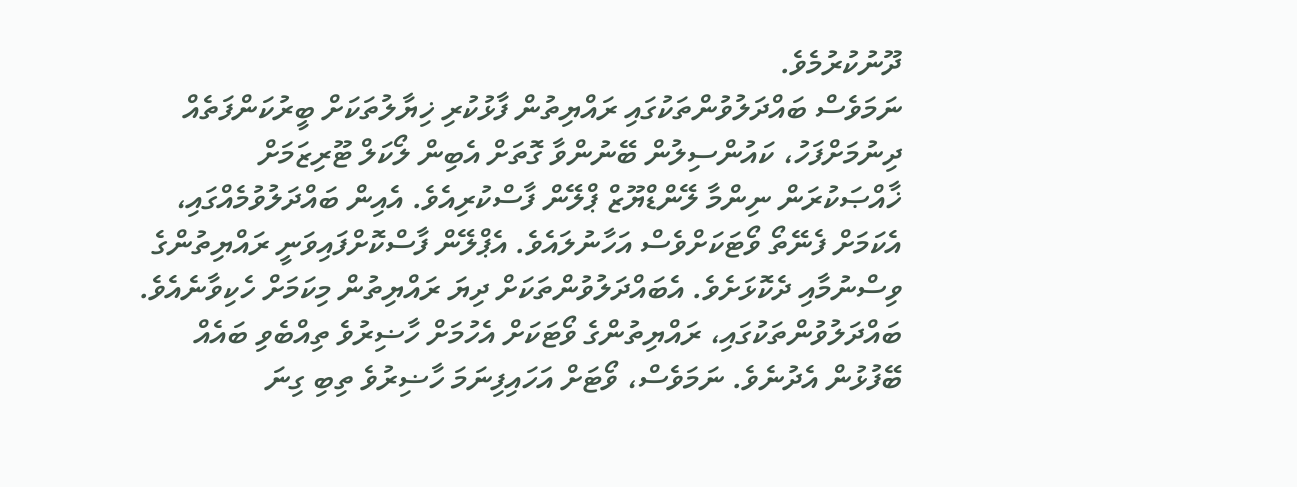ދޫނުކުރުމެވެ.
ނަމަވެސް ބައްދަލުވުންތަކުގައި ރައްޔިތުން ފާޅުކުރި ޚިޔާލުތަކަށް ބީރުކަންފަތެއް ދިނުމަށްފަހު، ކައުންސިލުން ބޭނުންވާ ގޮތަށް އެބިން ލޯކަލް ޓޫރިޒަމަށް ޚާއްޞަކުރަން ނިންމާ ލޭންޑްޔޫޒް ޕްލޭން ފާސްކުރިއެވެ. އެއިން ބައްދަލުވުމެއްގައި، އެކަމަށް ފެނޭތޯ ވޯޓަކަށްވެސް އަހާނުލައެވެ. އެޕްލޭން ފާސްކޮށްފައިވަނީ ރައްޔިތުންގެ ވިސްނުމާއި ދެކޮޅަށެވެ. އެބައްދަލުވުންތަކަށް ދިޔަ ރައްޔިތުން މިކަމަށް ހެކިވާނެއެވެ.
ބައްދަލުވުންތަކުގައި، ރައްޔިތުންގެ ވޯޓަކަށް އެހުމަށް ހާޟިރުވެ ތިއްބެވި ބައެއް ބޭފުޅުން އެދުނެވެ. ނަމަވެސް، ވޯޓަށް އަހައިފިނަމަ ހާޟިރުވެ ތިބި ގިނަ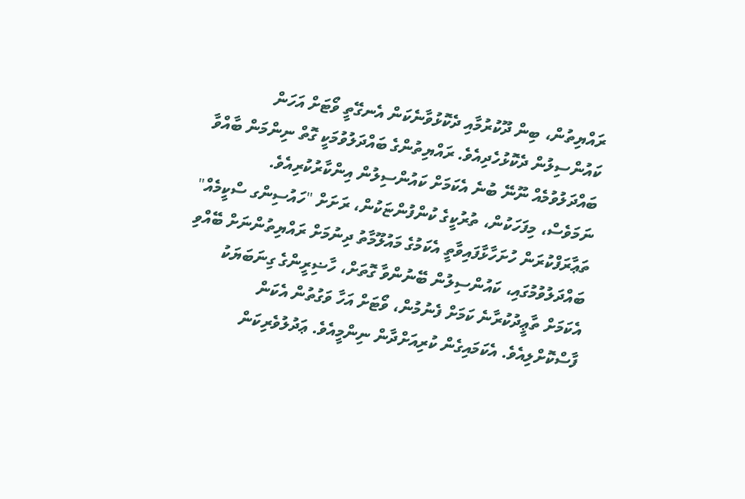ރައްޔިތުން، ބިން ދޫކުރުމާއި ދެކޮޅުވާނެކަން އެނގޭތީ ވޯޓަށް އަހަން ކައުންސިލުން ދެކޮޅުހެދިއެވެ. ރައްޔިތުންގެ ބައްދަލުވުމަކީ ގޮތް ނިންމަން ބާއްވާ ބައްދަލުވުމެއް ނޫނޭ ބުނެ އެކަމަށް ކައުންސިލުން އިންކާރުކުރިއެވެ.
ނަމަވެސް، މިފަހަކުން، ތުރުކީގެ ކުންފުންޏަކުން، ރަށަށް "ހައުސިންގ ސްކީމެއް" ތަޢާރަފްކުރަން ހުށަހާޅާފައިވާތީ އެކަމުގެ މައުލޫމާތު ދިނުމަށް ރައްޔިތުންނަށް ބޭއްވި ބައްދަލުވުމުގައި، ކައުންސިލުން ބޭނުންވާ ގޮތަށް، ހާޟިރީންގެ ގިނަބަޔަކު އެކަމަށް ތާޢީދުކުރާނެ ކަމަށް ފެނުމުން، ވޯޓަށް އަހާ ވަގުތުން އެކަން ފާސްކޮށްލިއެވެ. އެކަމައިގެން ކުރިއަށްދާން ނިންމީއެވެ. ޢަދުލުވެރިކަން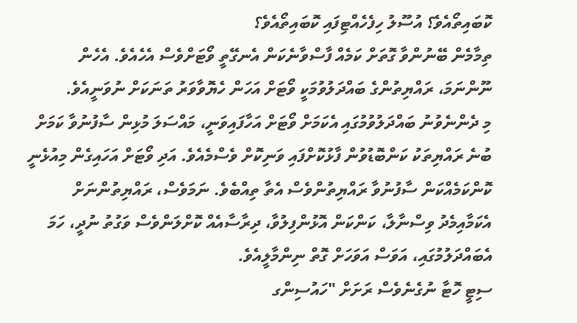ކޮބައިތޯއެވެ؟ އުސޫލު ހިފެހެއްޓިފައި ކޮބައިތޯއެވެ؟
ތިމާމެން ބޭނުންވާ ގޮތަށް ކަމެއް ފާސްވާނެކަން އެނގޭތީ ވޯޓަށްވެސް އެހެއެވެ. އެހެން ނޫންނަމަ، ރައްޔިތުންގެ ބައްދަލުވުމަކީ ވޯޓަށް އަހަން ހެޔޮވާވަރު ތަނަކަށް ނުވަނީއެވެ.
މި ދެންނެވުނު ބައްދަލުވުމުގައި އެކަމަށް ވޯޓަށް އަހާފައިވަނީ، މައްސަލަ މުޅިން ސާފުނުވާ ކަމަށް ބުނެ ރައްޔިތަކު ކަންބޮޑުވުން ފާޅުކޮށްފައި ވަނިކޮށް ވެސްމެއެވެ. އަދި ވޯޓަށް އަހައިގެން މިއުޅެނީ ކޮންކަމެއްކަން ސާފުނުވާ ރައްޔިތުންވެސް އެތާ ތިއްބެވެ. ނަމަވެސް، ރައްޔިތުންނަށް އެކަމާއިމެދު ވިސްނާލާ، ކަންކަން އޮޅުންފިލުވާ، ދިރާސާއެއް ކޮށްލަންވެސް ވަގުތު ނުދީ، ހަމަ އެބައްދަލުމުގައި، އަވަސް އަވަހަށް ގޮތް ނިންމާލީއެވެ.
ސިޓީ ހޮޓާ ނުގެނެވެސް ރަށަށް "ހައުސިންގ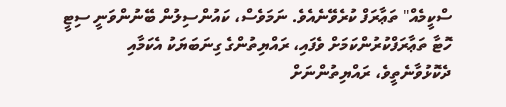ސްކީމެއް" ތަޢާރަފް ކުރެވޭނެއެވެ. ނަމަވެސް، ކައުންސިލުން ބޭނުންވަނީ ސިޓީ ހޮޓާ ތަޢާރަފްކުރުންކަމަށް ވެފައި، ރައްޔިތުންގެ ގިނަބަޔަކު އެކަމާއި ދެކޮޅުވާނެތީވެ، ރައްޔިތުންނަށް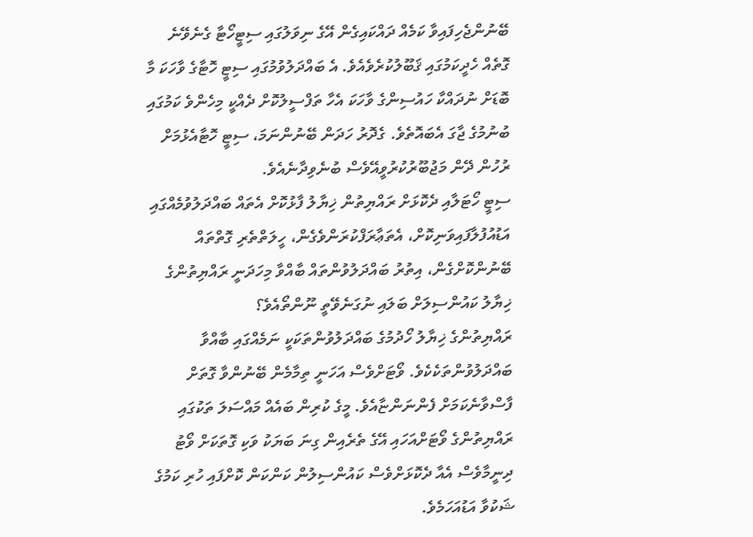ބޭނުންޖެހިފައިވާ ކަމެއް ދައްކައިގެން އޭގެ ނިވަލުގައި ސިޓީހޯޓާ ގެނެވޭނެ ގޮތެއް ހެދީކަމުގައި ޤަބޫލުކުރެވެއެވެ. އެ ބައްދަލުވުމުގައި ސިޓީ ހޮޓާގެ ވާހަކަ މާ ބޮޑަށް ނުދައްކާ ހައުސިންގެ ވާހަކަ އެހާ ތަފްސީލުކޮށް ދެއްކީ މިހެންވެ ކަމުގައި ބުނުމުގެ ޖާގަ އެބައޮތެވެ. ގެދޮރު ހަދަން ބޭނުންނަމަ، ސިޓީ ހޮޓާއެޅުމަށް ރުހުން ދޭން މަޖުބޫރުކުރުވީއޭވެސް ބުނެވިދާނެއެވެ.
ސިޓީ ހޯޓަލާއި ދެކޮޅަށް ރައްޔިތުން ޚިޔާލު ފާޅުކޮށް އެތައް ބައްދަލުވުމެއްގައި އަޑުއުފުލާފައިވަނިކޮށް، އެތަޢާރަފްކުރަންވެގެން، ހީލަތްތެރި ގޮތްތައް ބޭނުންކޮށްގެން، އިތުރު ބައްދަލުވުންތައް ބާއްވާ މިހަދަނީ ރައްޔިތުންގެ ޚިޔާލު ކައުންސިލަށް ބަލައި ނުގަނެވޭތީ ނޫންތޯއެވެ؟
ރައްޔިތުންގެ ޚިޔާލު ހޯދުމުގެ ބައްދަލުވުންތަކަކީ ނަމެއްގައި ބާއްވާ ބައްދަލުވުންތަކެކެވެ. ވޯޓަށްވެސް އަހަނީ ތިމާމެން ބޭނުންވާ ގޮތަށް ފާސްވާނެކަމަށް ފެންނަންޏާއެވެ. މީގެ ކުރިން ބައެއް މައްސަލަ ތަކުގައި ރައްޔިތުންގެ ވޯޓަށްއަހައި އޭގެ ތެރެއިން ގިނަ ބަޔަކު ވަކި ގޮތަކަށް ވޯޓު ދިނީމާވެސް އެއާ ދެކޮޅަށްވެސް ކައުންސިލުން ކަންކަން ކޮށްފައި ހުރި ކަމުގެ ޝަކުވާ އަޑުއަހަމެވެ.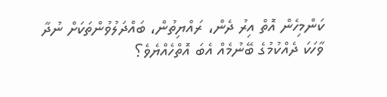ކަންމިހެން އޮތް އިރު ދެން، ރައްޔިތުން، ބައްދަލުވުންތަކަށް ނުދާ ވާހަކަ ދެއްކުމުގެ ބޭނުމެއް އެބަ އޮތްހެއްޔެވެ؟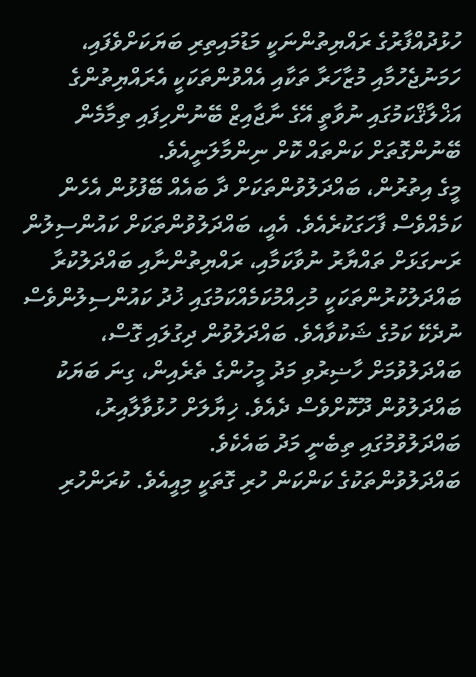ހުޅުދުއްފާރުގެ ރައްޔިތުންނަކީ މަޑުމައިތިރި ބަޔަކަށްވެފައި، ހަމަނުޖެހުމާއި މުޒާހަރާ ތަކާއި އެއްވުންތަކަކީ އެރައްޔިތުންގެ އަޚްލާޤްކަމުގައި ނުވާތީ އޭގެ ނާޖާއިޒް ބޭނުންހިފައި ތިމާމެން ބޭނުންގޮތަށް ކަންތައް ކޮށް ނިންމާލަނީއެވެ.
މީގެ އިތުރުން، ބައްދަލުވުންތަކަށް ދާ ބައެއް ބޭފުޅުން އެހެން ކަމެއްވެސް ފާހަގަކުރެއެވެ. އެއީ، ބައްދަލުވުންތަކަށް ކައުންސިލުން ރަނގަޅަށް ތައްޔާރު ނުވާކަމާއި، ރައްޔިތުންނާއި ބައްދަލުކުރާ ބައްދަލުކުރުންތަކަކީ މުހިއްމުކަމެއްކަމުގައި ޚުދު ކައުންސިލުންވެސް ނުދެކޭ ކަމުގެ ޝަކުވާއެވެ. ބައްދަލުވުން ދިގުލައި ގޮސް، ބައްދަލުވުމަށް ހާޟިރުވި މަދު މީހުންގެ ތެރެއިން، ގިނަ ބަޔަކު ބައްދަލުވުން ދޫކޮށްވެސް ދެއެވެ. ޚިޔާލަށް ހުޅުވާލާއިރު، ބައްދަލުވުމުގައި ތިބެނީ މަދު ބައެކެވެ.
ބައްދަލުވުންތަކުގެ ކަންކަން ހުރި ގޮތަކީ މިއީއެވެ. ކުރަންހުރި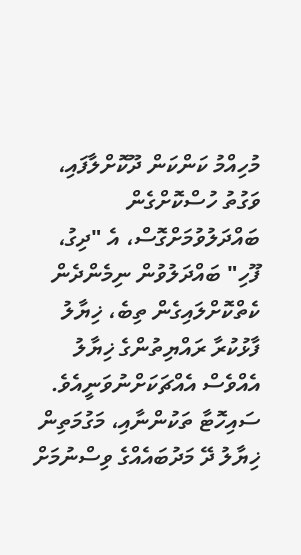މުހިއްމު ކަންކަން ދޫކޮށްލާފައި، ވަގުތު ހުސްކޮށްގެން ބައްދަލުވުމަށްގޮސް، އެ "ދިގު، ފޫހި" ބައްދަލުވުން ނިމެންދެން ކެތްކޮށްލައިގެން ތިބެ، ޚިޔާލު ފާޅުކުރާ ރައްޔިތުންގެ ޚިޔާލު އެއްވެސް އެއްޗަކަށްނުވަނީއެވެ. ސައިހޮޓާ ތަކުންނާއި، މަގުމަތިން ޚިޔާލު ދޭ މަދުބައެއްގެ ވިސްނުމަށް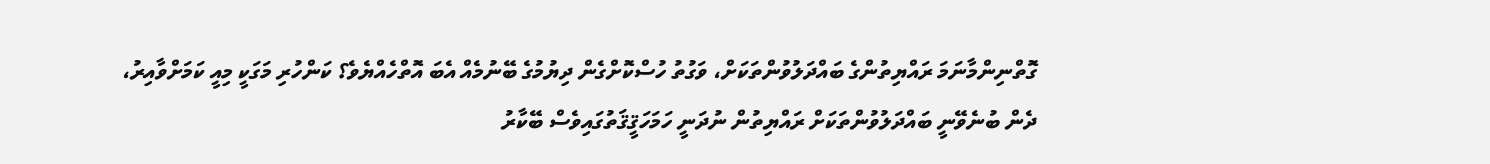ގޮތްނިންމާނަމަ ރައްޔިތުންގެ ބައްދަލުވުންތަކަށް، ވަގުތު ހުސްކޮށްގެން ދިޔުމުގެ ބޭނުމެއް އެބަ އޮތްހެއްޔެވެ؟ ކަންހުރި މަގަކީ މިއީ ކަމަށްވާއިރު، ދެން ބުނެވޭނީ ބައްދަލުވުންތަކަށް ރައްޔިތުން ނުދަނީ ހަމަހަޤީޤަތުގައިވެސް ބޭކާރު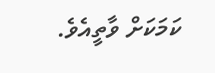ކަމަކަށް ވާތީއެވެ.